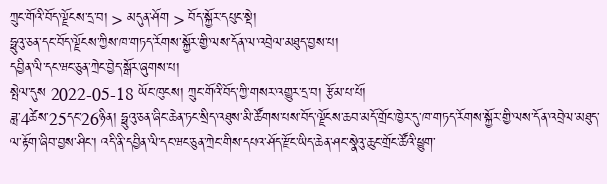ཀྲུང་གོའི་བོད་ལྗོངས་དྲ་བ། > མདུན་ཤོག > བོད་སྐྱོར་དཔུང་སྡེ།
ཧྥུའུ་ཅན་དང་བོད་ལྗོངས་ཀྱིས་ཁ་གཏད་རོགས་སྐྱོར་གྱི་ལས་དོན་ལ་འབྲེལ་མཐུད་བྱས་པ།
དབྱིན་ལི་དང་ཝང་ཅུན་ཀྲེང་བྱེད་སྒོར་ཞུགས་པ།
སྤེལ་དུས 2022-05-18 ཡོང་ཁུངས། ཀྲུང་གོའི་བོད་ཀྱི་གསར་འགྱུར་དྲ་བ། རྩོམ་པ་པོ།
ཟླ་4ཚེས་25དང་26ཉིན། ཧྥུའུ་ཅན་ཞིང་ཆེན་ཏང་སྲིད་འཐུས་མི་ཚོགས་པས་བོད་ལྗོངས་ཆབ་མདོ་གྲོང་ཁྱེར་དུ་ཁ་གཏད་རོགས་སྐྱོར་གྱི་ལས་དོན་འབྲེལ་མཐུད་ལ་རྟོག་ཞིབ་བྱས་ཤིང་། འདི་ནི་དབྱིན་ལི་དང་ཝང་ཅུན་ཀྲེང་གིས་དཔའ་ཤོད་རྫོང་ཡིད་ཆེན་ཤང་སྣེའུ་ཆུང་གྲོང་ཚོའི་ཕྱུག་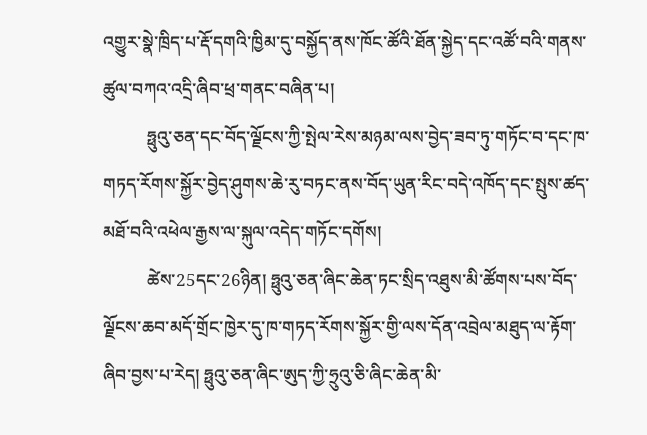འགྱུར་སྣེ་ཁྲིད་པ་རྡོ་དགའི་ཁྱིམ་དུ་བསྐྱོད་ནས་ཁོང་ཚོའི་ཐོན་སྐྱེད་དང་འཚོ་བའི་གནས་ཚུལ་བཀའ་འདྲི་ཞིབ་ཕྲ་གནང་བཞིན་པ།
          ཧྥུའུ་ཅན་དང་བོད་ལྗོངས་ཀྱི་སྤེལ་རེས་མཉམ་ལས་བྱེད་ཟབ་ཏུ་གཏོང་བ་དང་ཁ་གཏད་རོགས་སྐྱོར་བྱེད་ཤུགས་ཆེ་རུ་བཏང་ནས་བོད་ཡུན་རིང་བདེ་འཁོད་དང་སྤུས་ཚད་མཐོ་བའི་འཕེལ་རྒྱས་ལ་སྐུལ་འདེད་གཏོང་དགོས།
          ཚེས་25དང་26ཉིན། ཧྥུའུ་ཅན་ཞིང་ཆེན་ཏང་སྲིད་འཐུས་མི་ཚོགས་པས་བོད་ལྗོངས་ཆབ་མདོ་གྲོང་ཁྱེར་དུ་ཁ་གཏད་རོགས་སྐྱོར་གྱི་ལས་དོན་འབྲེལ་མཐུད་ལ་རྟོག་ཞིབ་བྱས་པ་རེད། ཧྥུའུ་ཅན་ཞིང་ཨུད་ཀྱི་ཧྲུའུ་ཅི་ཞིང་ཆེན་མི་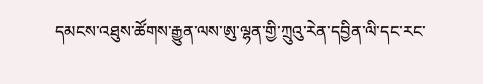དམངས་འཐུས་ཚོགས་རྒྱུན་ལས་ཨུ་ལྷན་གྱི་ཀྲུའུ་རེན་དབྱིན་ལི་དང་རང་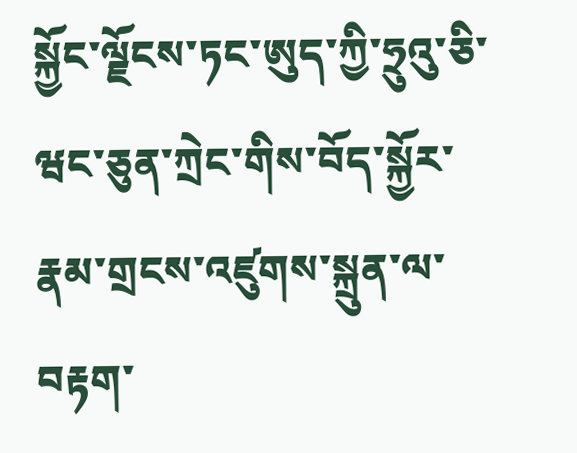སྐྱོང་ལྗོངས་ཏང་ཨུད་ཀྱི་ཧྲུའུ་ཅི་ཝང་ཅུན་ཀྲེང་གིས་བོད་སྐྱོར་རྣམ་གྲངས་འཛུགས་སྐྲུན་ལ་བརྟག་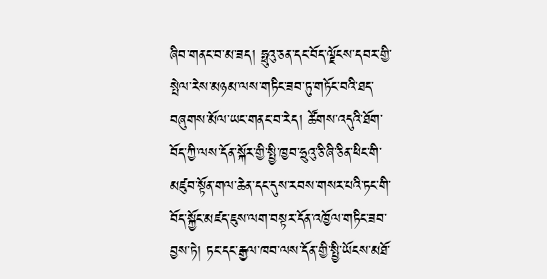ཞིབ་གནང་བ་མ་ཟད། ཧྥུའུ་ཅན་དང་བོད་ལྗོངས་དབར་གྱི་སྤེལ་རེས་མཉམ་ལས་གཏིང་ཟབ་ཏུ་གཏོང་བའི་ཐད་བཞུགས་མོལ་ཡང་གནང་བ་རེད། ཚོགས་འདུའི་ཐོག་བོད་ཀྱི་ལས་དོན་སྐོར་གྱི་སྤྱི་ཁྱབ་ཧྲུའུ་ཅི་ཞི་ཅིན་ཕིང་གི་མཛུབ་སྟོན་གལ་ཆེན་དང་དུས་རབས་གསར་པའི་ཏང་གི་བོད་སྐྱོང་མཛད་ཇུས་ལག་བསྟར་དོན་འཁྱོལ་གཏིང་ཟབ་བྱས་ཏེ། ཏང་དང་རྒྱལ་ཁབ་ལས་དོན་གྱི་སྤྱི་ཡོངས་མཐོ་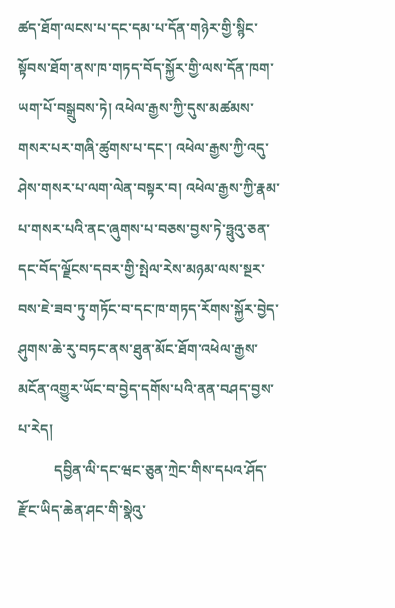ཚད་ཐོག་ལངས་པ་དང་དམ་པ་དོན་གཉེར་གྱི་སྙིང་སྟོབས་ཐོག་ནས་ཁ་གཏད་བོད་སྐྱོར་གྱི་ལས་དོན་ཁག་ཡག་པོ་བསྒྲུབས་ཏེ། འཕེལ་རྒྱས་ཀྱི་དུས་མཚམས་གསར་པར་གཞི་ཚུགས་པ་དང་། འཕེལ་རྒྱས་ཀྱི་འདུ་ཤེས་གསར་པ་ལག་ལེན་བསྟར་བ། འཕེལ་རྒྱས་ཀྱི་རྣམ་པ་གསར་པའི་ནང་ཞུགས་པ་བཅས་བྱས་ཏེ་ཧྥུའུ་ཅན་དང་བོད་ལྗོངས་དབར་གྱི་སྤེལ་རེས་མཉམ་ལས་སྔར་བས་ཇེ་ཟབ་ཏུ་གཏོང་བ་དང་ཁ་གཏད་རོགས་སྐྱོར་བྱེད་ཤུགས་ཆེ་རུ་བཏང་ནས་ཐུན་མོང་ཐོག་འཕེལ་རྒྱས་མངོན་འགྱུར་ཡོང་བ་བྱེད་དགོས་པའི་ནན་བཤད་བྱས་པ་རེད།
          དབྱིན་ལི་དང་ཝང་ཅུན་ཀྲེང་གིས་དཔའ་ཤོད་རྫོང་ཡིད་ཆེན་ཤང་གི་སྣེའུ་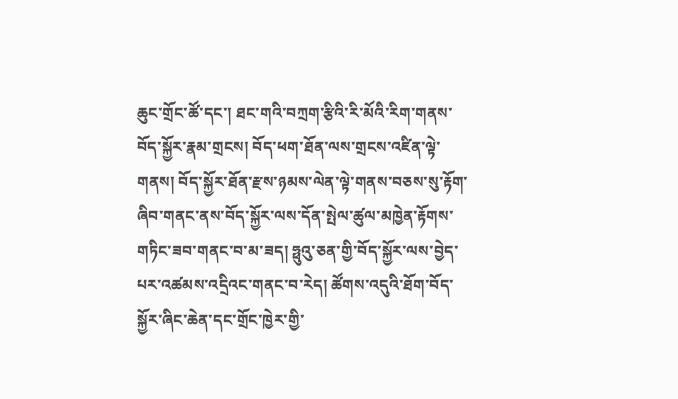ཆུང་གྲོང་ཚོ་དང་། ཐང་གའི་བཀྲག་རྩིའི་རི་མོའི་རིག་གནས་བོད་སྐྱོར་རྣམ་གྲངས། བོད་ཕག་ཐོན་ལས་གྲངས་འཛིན་ལྟེ་གནས། བོད་སྐྱོར་ཐོན་རྫས་ཉམས་ལེན་ལྟེ་གནས་བཅས་སུ་རྟོག་ཞིབ་གནང་ནས་བོད་སྐྱོར་ལས་དོན་སྤེལ་ཚུལ་མཁྱེན་རྟོགས་གཏིང་ཟབ་གནང་བ་མ་ཟད། ཧྥུའུ་ཅན་གྱི་བོད་སྐྱོར་ལས་བྱེད་པར་འཚམས་འདྲིའང་གནང་བ་རེད། ཚོགས་འདུའི་ཐོག་བོད་སྐྱོར་ཞིང་ཆེན་དང་གྲོང་ཁྱེར་གྱི་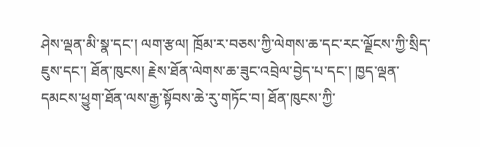ཤེས་ལྡན་མི་སྣ་དང་། ལག་རྩལ། ཁྲོམ་ར་བཅས་ཀྱི་ལེགས་ཆ་དང་རང་ལྗོངས་ཀྱི་སྲིད་ཇུས་དང་། ཐོན་ཁུངས། རྗེས་ཐོན་ལེགས་ཆ་ཟུང་འབྲེལ་བྱེད་པ་དང་། ཁྱད་ལྡན་དམངས་ཕྱུག་ཐོན་ལས་རྒྱ་སྟོབས་ཆེ་རུ་གཏོང་བ། ཐོན་ཁུངས་ཀྱི་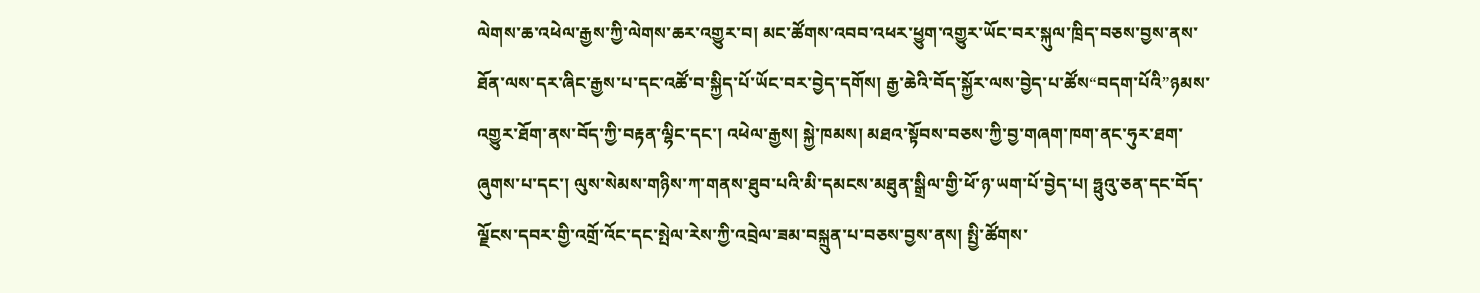ལེགས་ཆ་འཕེལ་རྒྱས་ཀྱི་ལེགས་ཆར་འགྱུར་བ། མང་ཚོགས་འབབ་འཕར་ཕྱུག་འགྱུར་ཡོང་བར་སྐུལ་ཁྲིད་བཅས་བྱས་ནས་ཐོན་ལས་དར་ཞིང་རྒྱས་པ་དང་འཚོ་བ་སྐྱིད་པོ་ཡོང་བར་བྱེད་དགོས། རྒྱ་ཆེའི་བོད་སྐྱོར་ལས་བྱེད་པ་ཚོས“བདག་པོའི”ཉམས་འགྱུར་ཐོག་ནས་བོད་ཀྱི་བརྟན་ལྷིང་དང་། འཕེལ་རྒྱས། སྐྱེ་ཁམས། མཐའ་སྟོབས་བཅས་ཀྱི་བྱ་གཞག་ཁག་ནང་ཧུར་ཐག་ཞུགས་པ་དང་། ལུས་སེམས་གཉིས་ཀ་གནས་ཐུབ་པའི་མི་དམངས་མཐུན་སྒྲིལ་གྱི་ཕོ་ཉ་ཡག་པོ་བྱེད་པ། ཧྥུའུ་ཅན་དང་བོད་ལྗོངས་དབར་གྱི་འགྲོ་འོང་དང་སྤེལ་རེས་ཀྱི་འབྲེལ་ཟམ་བསྐྲུན་པ་བཅས་བྱས་ནས། སྤྱི་ཚོགས་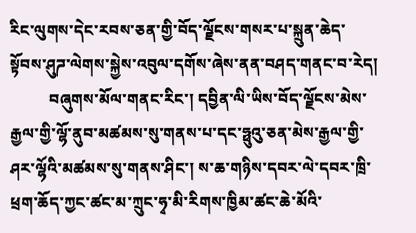རིང་ལུགས་དེང་རབས་ཅན་གྱི་བོད་ལྗོངས་གསར་པ་སྐྲུན་ཆེད་སྟོབས་ཤུཌ་ལེགས་སྐྱེས་འབུལ་དགོས་ཞེས་ནན་བཤད་གནང་བ་རེད།
          བཞུགས་མོལ་གནང་རིང་། དབྱིན་ལི་ཡིས་བོད་ལྗོངས་མེས་རྒྱལ་གྱི་ལྷོ་ནུབ་མཚམས་སུ་གནས་པ་དང་ཧྥུའུ་ཅན་མེས་རྒྱལ་གྱི་ཤར་ལྷོའི་མཚམས་སུ་གནས་ཤིང་། ས་ཆ་གཉིས་དབར་ལེ་དབར་ཁྲི་ཕྲག་ཆོད་ཀྱང་ཚང་མ་ཀྲུང་ཧྭ་མི་རིགས་ཁྱིམ་ཚང་ཆེ་མོའི་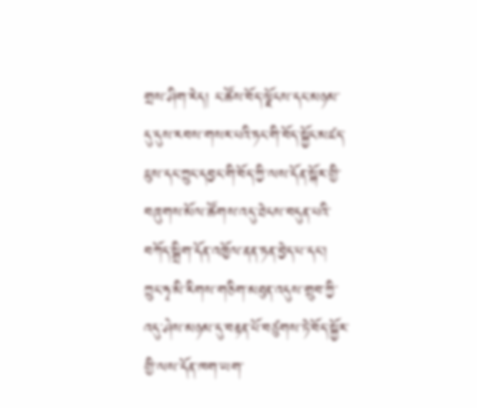གྲས་ཤིག་རེད། ང་ཚོས་བོད་ལྗོངས་དང་མཉམ་དུ་དུས་རབས་གསར་པའི་ཏང་གི་བོད་སྐྱོང་མཛད་ཇུས་དང་ཀྲུང་དབྱང་གི་བོད་ཀྱི་ལས་དོན་སྐོར་གྱི་བཞུགས་མོལ་ཚོགས་འདུ་ཐེངས་བདུན་པའི་བཀོད་སྒྲིག་དོན་འཁྱོལ་ནན་ཏན་བྱེད་པ་དང་། ཀྲུང་ཧྭ་མི་རིགས་གཅིག་མཐུན་འདུས་གྲུབ་ཀྱི་འདུ་ཤེས་མཉམ་དུ་བརྟན་པོ་བཙུགས་ཏེ་བོད་སྐྱོར་གྱི་ལས་དོན་ཁག་ཡག་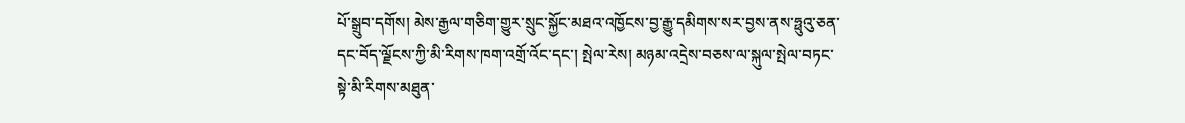པོ་སྒྲུབ་དགོས། མེས་རྒྱལ་གཅིག་གྱུར་སྲུང་སྐྱོང་མཐའ་འཁྱོངས་བྱ་རྒྱུ་དམིགས་སར་བྱས་ནས་ཧྥུའུ་ཅན་དང་བོད་ལྗོངས་ཀྱི་མི་རིགས་ཁག་འགྲོ་འོང་དང་། སྤེལ་རེས། མཉམ་འདྲེས་བཅས་ལ་སྐུལ་སྤེལ་བཏང་སྟེ་མི་རིགས་མཐུན་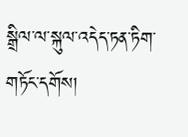སྒྲིལ་ལ་སྐུལ་འདེད་ཏན་ཏིག་གཏོང་དགོས།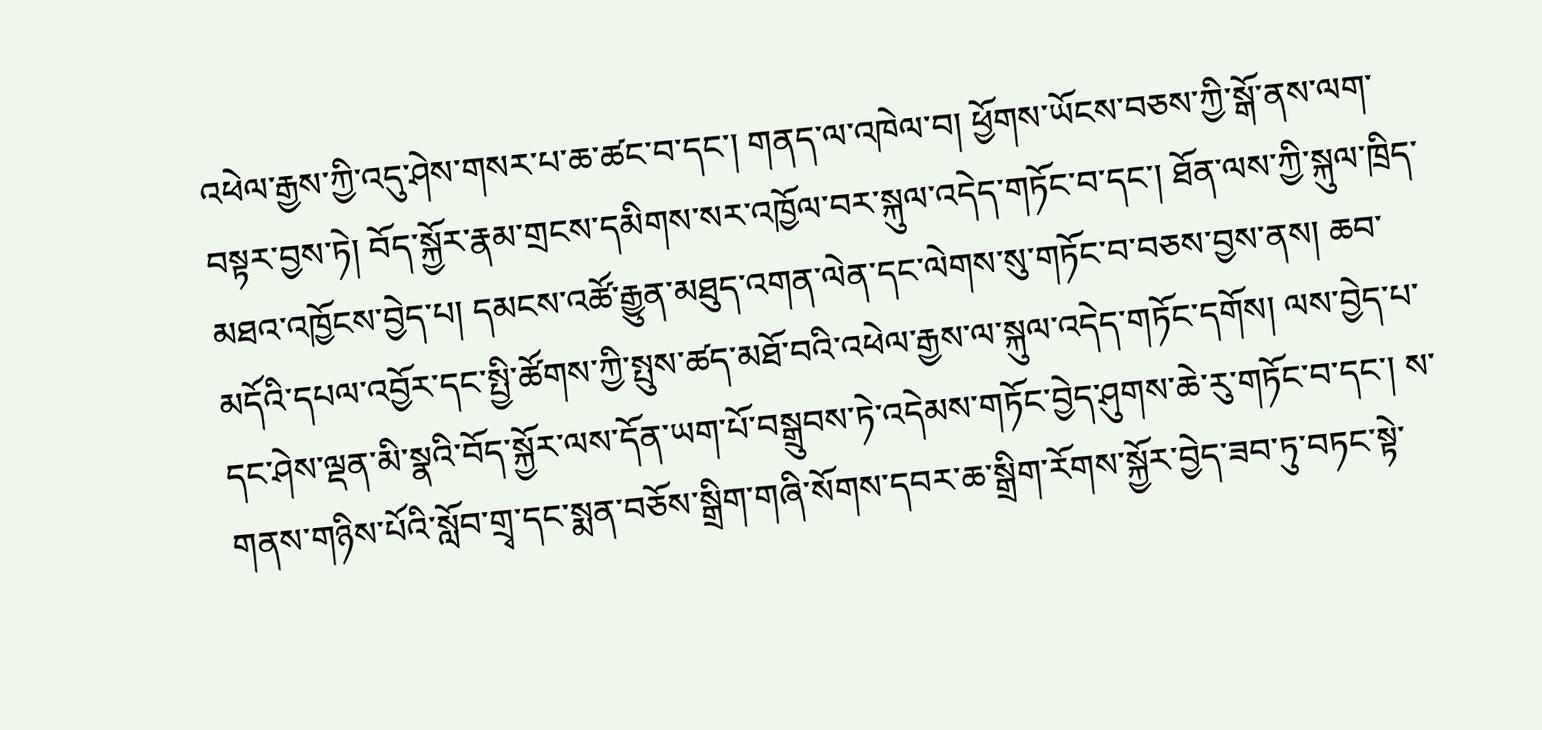འཕེལ་རྒྱས་ཀྱི་འདུ་ཤེས་གསར་པ་ཆ་ཚང་བ་དང་། གནད་ལ་འཁེལ་བ། ཕྱོགས་ཡོངས་བཅས་ཀྱི་སྒོ་ནས་ལག་བསྟར་བྱས་ཏེ། བོད་སྐྱོར་རྣམ་གྲངས་དམིགས་སར་འཁྱོལ་བར་སྐུལ་འདེད་གཏོང་བ་དང་། ཐོན་ལས་ཀྱི་སྐུལ་ཁྲིད་མཐའ་འཁྱོངས་བྱེད་པ། དམངས་འཚོ་རྒྱུན་མཐུད་འགན་ལེན་དང་ལེགས་སུ་གཏོང་བ་བཅས་བྱས་ནས། ཆབ་མདོའི་དཔལ་འབྱོར་དང་སྤྱི་ཚོགས་ཀྱི་སྤུས་ཚད་མཐོ་བའི་འཕེལ་རྒྱས་ལ་སྐུལ་འདེད་གཏོང་དགོས། ལས་བྱེད་པ་དང་ཤེས་ལྡན་མི་སྣའི་བོད་སྐྱོར་ལས་དོན་ཡག་པོ་བསྒྲུབས་ཏེ་འདེམས་གཏོང་བྱེད་ཤུགས་ཆེ་རུ་གཏོང་བ་དང་། ས་གནས་གཉིས་པོའི་སློབ་གྲྭ་དང་སྨན་བཅོས་སྒྲིག་གཞི་སོགས་དབར་ཆ་སྒྲིག་རོགས་སྐྱོར་བྱེད་ཟབ་ཏུ་བཏང་སྟེ་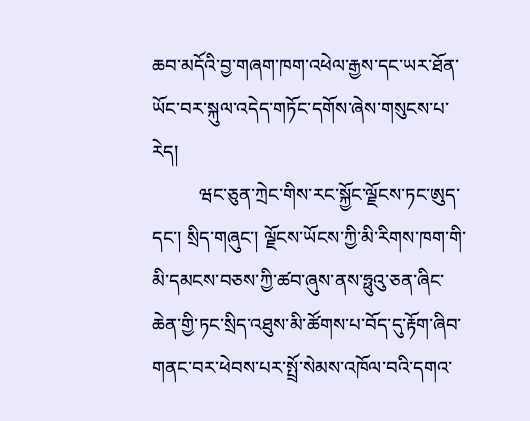ཆབ་མདོའི་བྱ་གཞག་ཁག་འཕེལ་རྒྱས་དང་ཡར་ཐོན་ཡོང་བར་སྐུལ་འདེད་གཏོང་དགོས་ཞེས་གསུངས་པ་རེད།
          ཝང་ཅུན་ཀྲེང་གིས་རང་སྐྱོང་ལྗོངས་ཏང་ཨུད་དང་། སྲིད་གཞུང་། ལྗོངས་ཡོངས་ཀྱི་མི་རིགས་ཁག་གི་མི་དམངས་བཅས་ཀྱི་ཚབ་ཞུས་ནས་ཧྥུའུ་ཅན་ཞིང་ཆེན་གྱི་ཏང་སྲིད་འཐུས་མི་ཚོགས་པ་བོད་དུ་རྟོག་ཞིབ་གནང་བར་ཕེབས་པར་སྤྲོ་སེམས་འཁོལ་བའི་དགའ་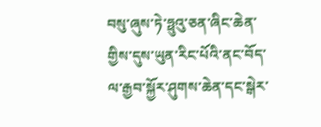བསུ་ཞུས་ཏེ་ཧྥུའུ་ཅན་ཞིང་ཆེན་གྱིས་དུས་ཡུན་རིང་པོའི་ནང་བོད་ལ་རྒྱབ་སྐྱོར་ཤུགས་ཆེན་དང་སྒེར་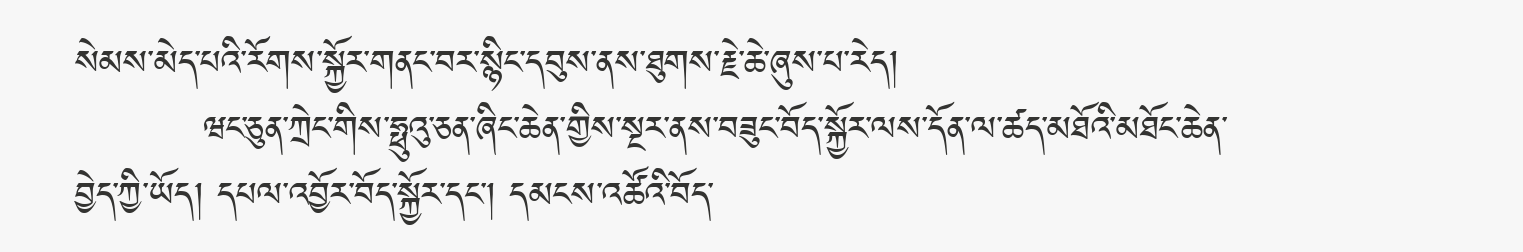སེམས་མེད་པའི་རོགས་སྐྱོར་གནང་བར་སྙིང་དབུས་ནས་ཐུགས་རྗེ་ཆེ་ཞུས་པ་རེད།
          ཝང་ཅུན་ཀྲེང་གིས་ཧྥུའུ་ཅན་ཞིང་ཆེན་གྱིས་སྔར་ནས་བཟུང་བོད་སྐྱོར་ལས་དོན་ལ་ཚད་མཐོའི་མཐོང་ཆེན་བྱེད་ཀྱི་ཡོད། དཔལ་འབྱོར་བོད་སྐྱོར་དང་། དམངས་འཚོའི་བོད་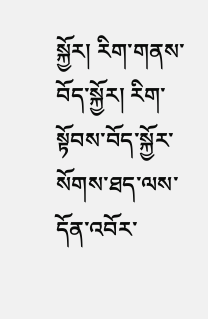སྐྱོར། རིག་གནས་བོད་སྐྱོར། རིག་སྟོབས་བོད་སྐྱོར་སོགས་ཐད་ལས་དོན་འབོར་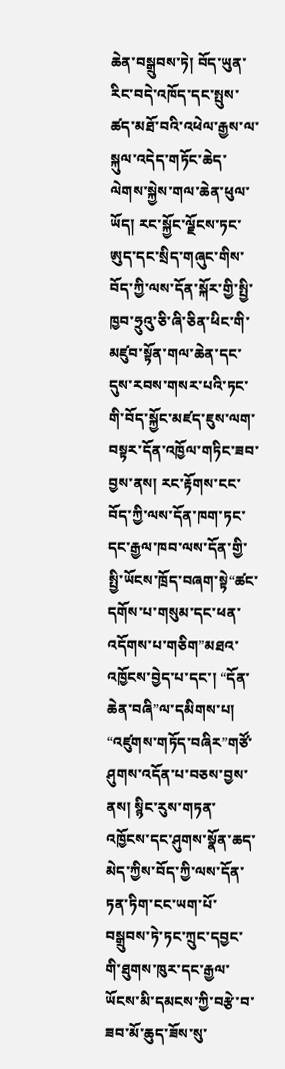ཆེན་བསྒྲུབས་ཏེ། བོད་ཡུན་རིང་བདེ་འཁོད་དང་སྤུས་ཚད་མཐོ་བའི་འཕེལ་རྒྱས་ལ་སྐུལ་འདེད་གཏོང་ཆེད་ལེགས་སྐྱེས་གལ་ཆེན་ཕུལ་ཡོད། རང་སྐྱོང་ལྗོངས་ཏང་ཨུད་དང་སྲིད་གཞུང་གིས་བོད་ཀྱི་ལས་དོན་སྐོར་གྱི་སྤྱི་ཁྱབ་ཧྲུའུ་ཅི་ཞི་ཅིན་ཕིང་གི་མཛུབ་སྟོན་གལ་ཆེན་དང་དུས་རབས་གསར་པའི་ཏང་གི་བོད་སྐྱོང་མཛད་ཇུས་ལག་བསྟར་དོན་འཁྱོལ་གཏིང་ཟབ་བྱས་ནས། རང་རྟོགས་ངང་བོད་ཀྱི་ལས་དོན་ཁག་ཏང་དང་རྒྱལ་ཁབ་ལས་དོན་གྱི་སྤྱི་ཡོངས་ཁྲོད་བཞག་སྟེ“ཚང་དགོས་པ་གསུམ་དང་ཕན་འདོགས་པ་གཅིག”མཐའ་འཁྱོངས་བྱེད་པ་དང་། “དོན་ཆེན་བཞི”ལ་དམིགས་པ། “འཛུགས་གཏོད་བཞིར”གཙོ་ཤུགས་འདོན་པ་བཅས་བྱས་ནས། སྙིང་རུས་གཏན་འཁྱོངས་དང་ཤུགས་སྣོན་ཆད་མེད་ཀྱིས་བོད་ཀྱི་ལས་དོན་ཏན་ཏིག་ངང་ཡག་པོ་བསྒྲུབས་ཏེ་ཏང་ཀྲུང་དབྱང་གི་ཐུགས་ཁུར་དང་རྒྱལ་ཡོངས་མི་དམངས་ཀྱི་བརྩེ་བ་ཟབ་མོ་ཆུད་ཟོས་སུ་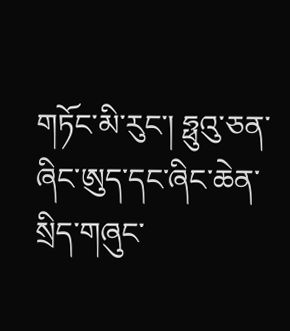གཏོང་མི་རུང་། ཧྥུའུ་ཅན་ཞིང་ཨུད་དང་ཞིང་ཆེན་སྲིད་གཞུང་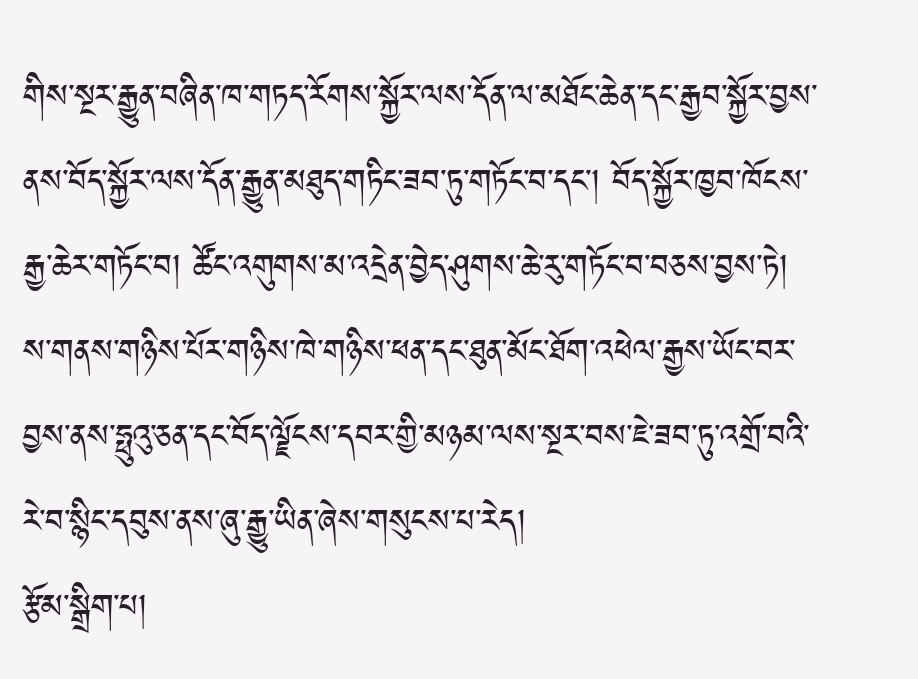གིས་སྔར་རྒྱུན་བཞིན་ཁ་གཏད་རོགས་སྐྱོར་ལས་དོན་ལ་མཐོང་ཆེན་དང་རྒྱབ་སྐྱོར་བྱས་ནས་བོད་སྐྱོར་ལས་དོན་རྒྱུན་མཐུད་གཏིང་ཟབ་ཏུ་གཏོང་བ་དང་། བོད་སྐྱོར་ཁྱབ་ཁོངས་རྒྱ་ཆེར་གཏོང་བ། ཚོང་འགུགས་མ་འདྲེན་བྱེད་ཤུགས་ཆེ་རུ་གཏོང་བ་བཅས་བྱས་ཏེ། ས་གནས་གཉིས་པོར་གཉིས་ཁེ་གཉིས་ཕན་དང་ཐུན་མོང་ཐོག་འཕེལ་རྒྱས་ཡོང་བར་བྱས་ནས་ཧྥུའུ་ཅན་དང་བོད་ལྗོངས་དབར་གྱི་མཉམ་ལས་སྔར་བས་ཇེ་ཟབ་ཏུ་འགྲོ་བའི་རེ་བ་སྙིང་དབུས་ནས་ཞུ་རྒྱུ་ཡིན་ཞེས་གསུངས་པ་རེད།
རྩོམ་སྒྲིག་པ།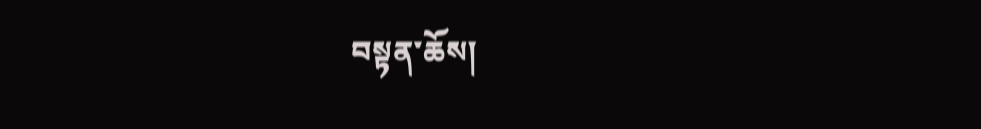བསྟན་ཆོས།